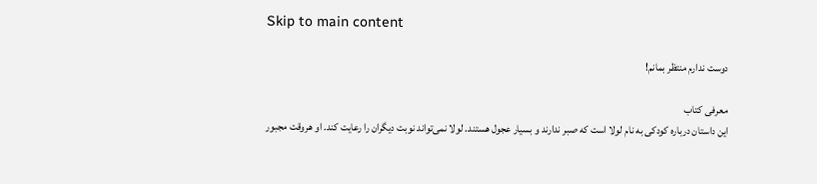Skip to main content

دوست ندارم منتظر بمانم!

معرفی کتاب
این داستان درباره کودکی به نام لولا است که صبر ندارند و بسیار عجول هستند. لولا نمی‌تواند نوبت دیگران را رعایت کند. او هروقت مجبور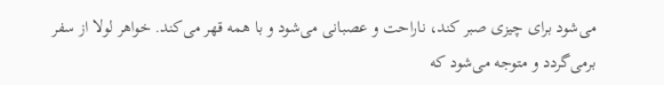می‌شود برای چیزی صبر کند، ناراحت و عصبانی می‌شود و با همه قهر می‌کند. خواهر لولا از سفر برمی‌گردد و متوجه می‌شود که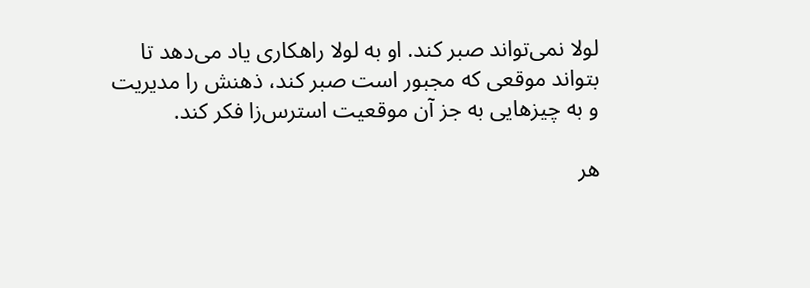لولا نمی‌تواند صبر کند. او به لولا راهکاری یاد می‌دهد تا بتواند موقعی که مجبور است صبر کند، ذهنش را مدیریت و به چیزهایی به جز آن موقعیت استرس‌زا فکر کند.

هر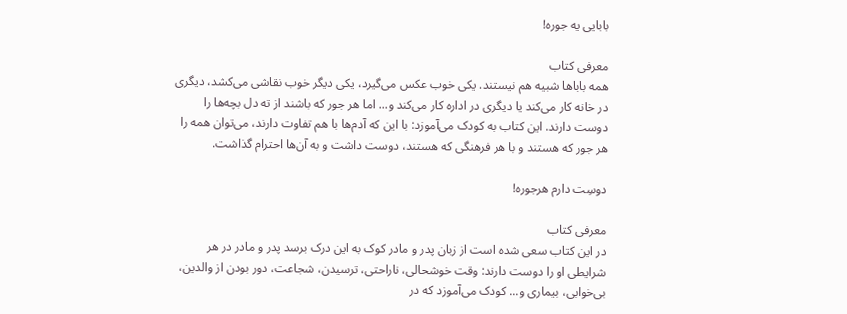بابایی یه جوره!

معرفی کتاب
همه باباها شبیه هم نیستند. یکی خوب عکس می‌گیرد، یکی دیگر خوب نقاشی می‌کشد، دیگری در خانه کار می‌کند یا دیگری در اداره کار می‌کند و... اما هر جور که باشند از ته دل بچه‌ها را دوست دارند. این کتاب به کودک می‌آموزد: با این که آدم‌ها با هم تفاوت دارند، می‌توان همه را هر جور که هستند و با هر فرهنگی که هستند، دوست داشت و به آن‌ها احترام گذاشت.

دوسِت دارم هرجوره!

معرفی کتاب
در این کتاب سعی شده است از زبان پدر و مادر کوک به این درک برسد پدر و مادر در هر شرایطی او را دوست دارند: وقت خوشحالی، ناراحتی، ترسیدن، شجاعت، دور بودن از والدین، بی‌خوابی، بیماری و... کودک می‌آموزد که در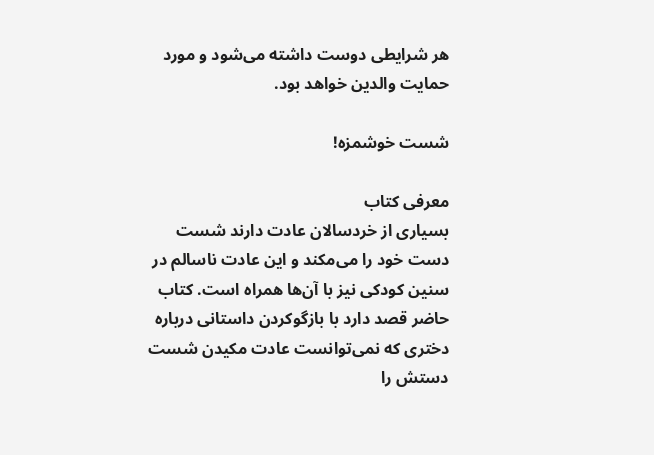هر شرایطی دوست داشته می‌شود و مورد حمایت والدین خواهد بود.

شست خوشمزه!

معرفی کتاب
بسیاری از خردسالان عادت دارند شست دست خود را می‌مکند و این عادت ناسالم در سنین کودکی نیز با آن‌ها همراه است. کتاب حاضر قصد دارد با بازگوکردن داستانی درباره دختری که نمی‌توانست عادت مکیدن شست دستش را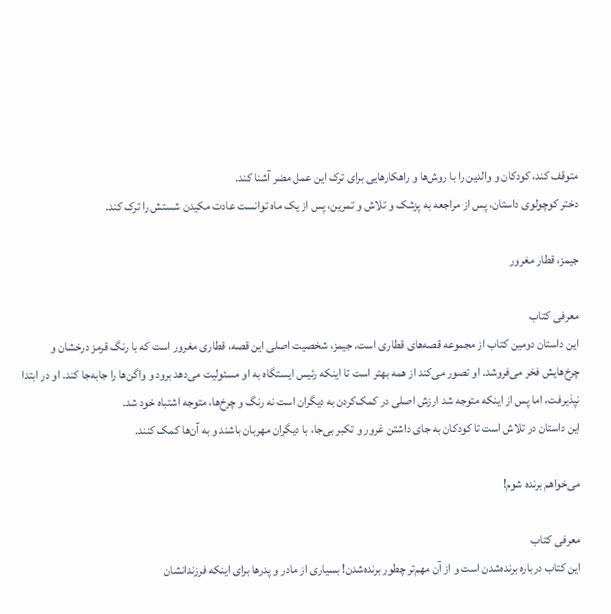متوقف کند، کودکان و والدین را با روش‌ها و راهکارهایی برای ترک این عمل مضر آشنا کند.
دختر کوچولوی داستان، پس از مراجعه به پزشک و تلاش و تمرین، پس از یک ماه توانست عادت مکیدن شستش را ترک کند.

جیمز، قطار مغرور

معرفی کتاب
این داستان دومین کتاب از مجموعه قصه‌های قطاری است. جیمز، شخصیت اصلی این قصه، قطاری مغرور است که با رنگ قرمز درخشان و چرخ‌هایش فخر می‌فروشد. او تصور می‌کند از همه بهتر است تا اینکه رئیس ایستگاه به او مسئولیت می‌دهد برود و واگن‌ها را جابه‌جا کند. او در ابتدا نپذیرفت، اما پس از اینکه متوجه شد ارزش اصلی در کمک‌کردن به دیگران است نه رنگ و چرخ‌ها، متوجه اشتباه خود شد.
این داستان در تلاش است تا کودکان به جای داشتن غرور و تکبر بی‌جا، با دیگران مهربان باشند و به آن‌ها کمک کنند.

می‌خواهم برنده شوم!

معرفی کتاب
این کتاب درباره برنده‌شدن است و از آن مهم‌تر چطور برنده‌شدن! بسیاری از مادر و پدرها برای اینکه فرزندانشان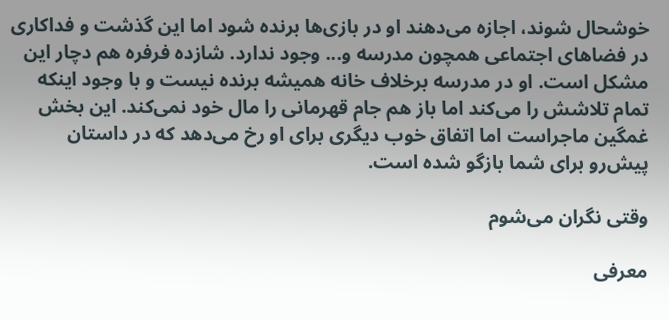خوشحال شوند، اجازه می‌دهند او در بازی‌ها برنده شود اما این گذشت و فداکاری در فضاهای اجتماعی همچون مدرسه و... وجود ندارد. شازده فرفره هم دچار این مشکل است. او در مدرسه برخلاف خانه همیشه برنده نیست و با وجود اینکه تمام تلاشش را می‌کند اما باز هم جام قهرمانی را مال خود نمی‌کند. این بخش غمگین ماجراست اما اتفاق خوب دیگری برای او رخ می‌دهد که در داستان پیش‌رو برای شما بازگو شده است.

وقتی نگران می‌شوم

معرفی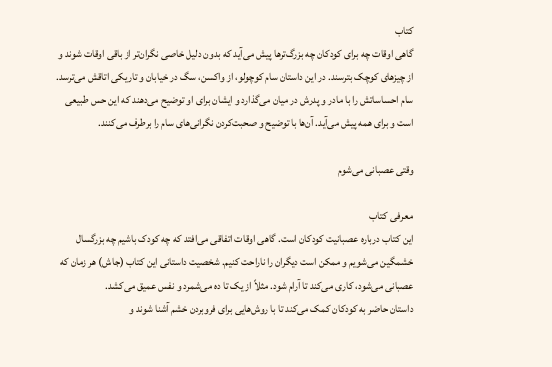کتاب
گاهی اوقات چه برای کودکان چه بزرگ‌ترها پیش می‌آید که بدون دلیل خاصی نگران‌تر از باقی اوقات شوند و از چیزهای کوچک بترسند. در این داستان سام کوچولو، از واکسن، سگ در خیابان و تاریکی اتاقش می‌ترسد. سام احساساتش را با مادر و پدرش در میان می‌گذارد و ایشان برای او توضیح می‌دهند که این حس طبیعی است و برای همه پیش می‌آید. آن‌ها با توضیح و صحبت‌کردن نگرانی‌های سام را برطرف می‌کنند.

وقتی عصبانی می‌شوم

معرفی کتاب
این کتاب درباره عصبانیت کودکان است. گاهی اوقات اتفاقی می‌افتد که چه کودک باشیم چه بزرگسال خشمگین می‌شویم و ممکن است دیگران را ناراحت کنیم. شخصیت داستانی این کتاب (جاش) هر زمان که عصبانی می‌شود، کاری می‌کند تا آرام شود. مثلاً از یک تا ده می‌شمرد و نفس عمیق می‌کشد.
داستان حاضر به کودکان کمک می‌کند تا با روش‌هایی برای فروبردن خشم آشنا شوند و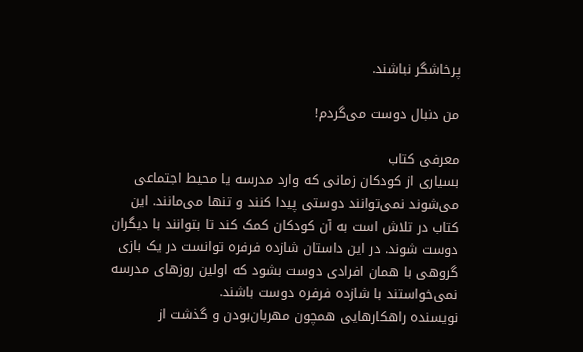پرخاشگر نباشند.

من دنبال دوست می‌گردم!

معرفی کتاب
بسیاری از کودکان زمانی که وارد مدرسه یا محیط اجتماعی می‌شوند نمی‌توانند دوستی پیدا کنند و تنها می‌مانند. این کتاب در تلاش است به آن کودکان کمک کند تا بتوانند با دیگران دوست شوند. در این داستان شازده فرفره توانست در یک بازی گروهی با همان افرادی دوست بشود که اولین روزهای مدرسه نمی‌خواستند با شازده فرفره دوست باشند.
نویسنده راهکارهایی همچون مهربان‌بودن و گذشت از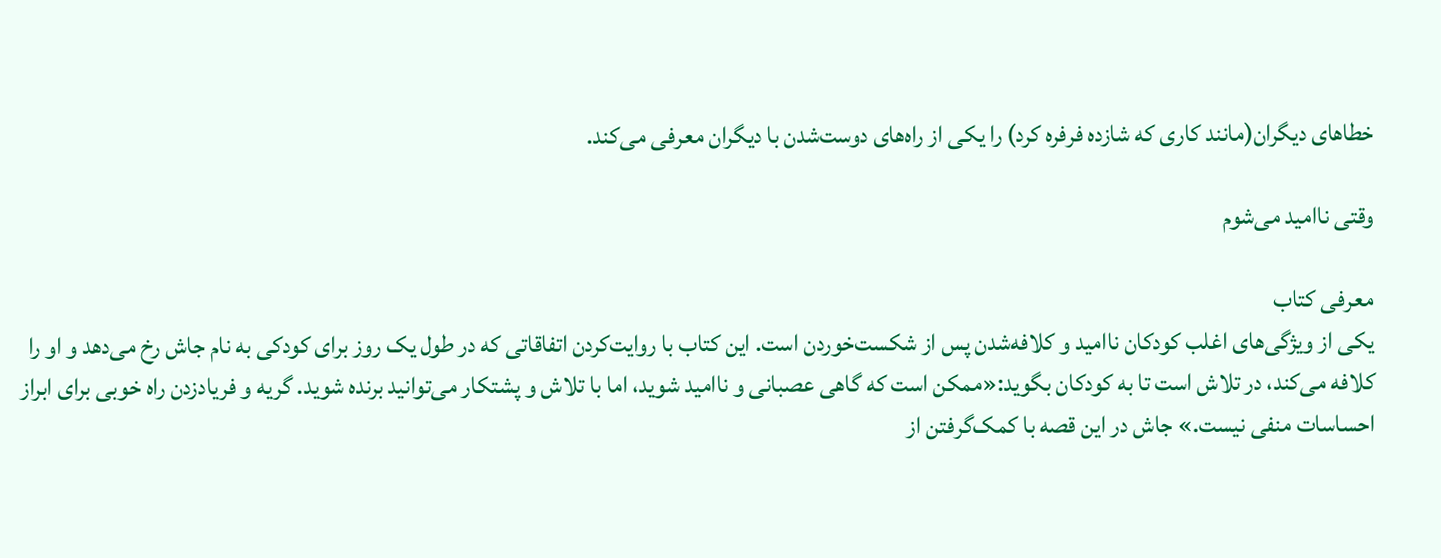خطاهای دیگران(مانند کاری که شازده فرفره کرد) را یکی از راه‌های دوست‌شدن با دیگران معرفی می‌کند.

وقتی ناامید می‌شوم

معرفی کتاب
یکی از ویژگی‌های اغلب کودکان ناامید و کلافه‌شدن پس از شکست‌خوردن است. این کتاب با روایت‌کردن اتفاقاتی که در طول یک روز برای کودکی به نام جاش رخ می‌دهد و او را کلافه می‌کند، در تلاش است تا به کودکان بگوید:«ممکن است که گاهی عصبانی و ناامید شوید، اما با تلاش و پشتکار می‌توانید برنده شوید. گریه و فریادزدن راه خوبی برای ابراز احساسات منفی نیست.» جاش در این قصه با کمک‌گرفتن از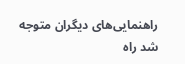راهنمایی‌های دیگران متوجه شد راه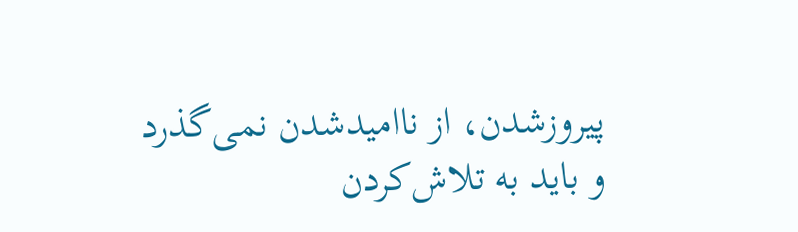پیروزشدن، از ناامیدشدن نمی‌گذرد و باید به تلاش‌کردن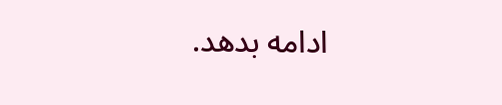ادامه بدهد.